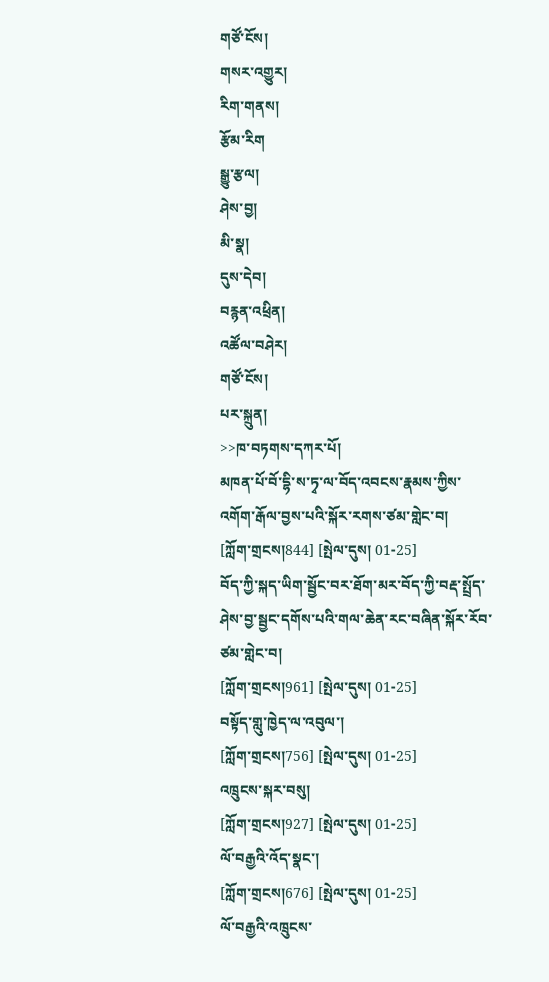གཙོ་ངོས།
གསར་འགྱུར།
རིག་གནས།
རྩོམ་རིག
སྒྱུ་རྩལ།
ཤེས་བྱ།
མི་སྣ།
དུས་དེབ།
བརྙན་འཕྲིན།
འཚོལ་བཤེར།
གཙོ་ངོས།
པར་སྐྲུན།
>>ཁ་བཏགས་དཀར་པོ།
མཁན་པོ་བོ་དྷི་ས་ཏྭ་ལ་བོད་འབངས་རྣམས་ཀྱིས་འགོག་རྒོལ་བྱས་པའི་སྐོར་རགས་ཙམ་གླེང་བ།
[ཀློག་གྲངས།844] [སྤེལ་དུས། 01-25]
བོད་ཀྱི་སྐད་ཡིག་སྦྱོང་བར་ཐོག་མར་བོད་ཀྱི་བརྡ་སྤྲོད་ཤེས་བྱ་སྦྱང་དགོས་པའི་གལ་ཆེན་རང་བཞིན་སྐོར་རོབ་ཙམ་གླེང་བ།
[ཀློག་གྲངས།961] [སྤེལ་དུས། 01-25]
བསྟོད་གླུ་ཁྱེད་ལ་འབུལ་།
[ཀློག་གྲངས།756] [སྤེལ་དུས། 01-25]
འཁྲུངས་སྐར་བསུ།
[ཀློག་གྲངས།927] [སྤེལ་དུས། 01-25]
ལོ་བརྒྱའི་འོད་སྣང་།
[ཀློག་གྲངས།676] [སྤེལ་དུས། 01-25]
ལོ་བརྒྱའི་འཁྲུངས་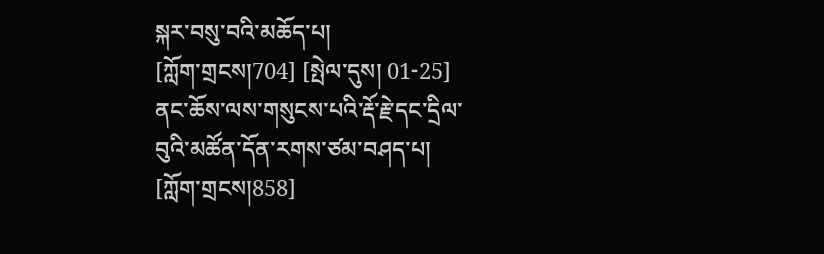སྐར་བསུ་བའི་མཆོད་པ།
[ཀློག་གྲངས།704] [སྤེལ་དུས། 01-25]
ནང་ཆོས་ལས་གསུངས་པའི་རྡོ་རྗེ་དང་དྲིལ་བུའི་མཚོན་དོན་རགས་ཙམ་བཤད་པ།
[ཀློག་གྲངས།858]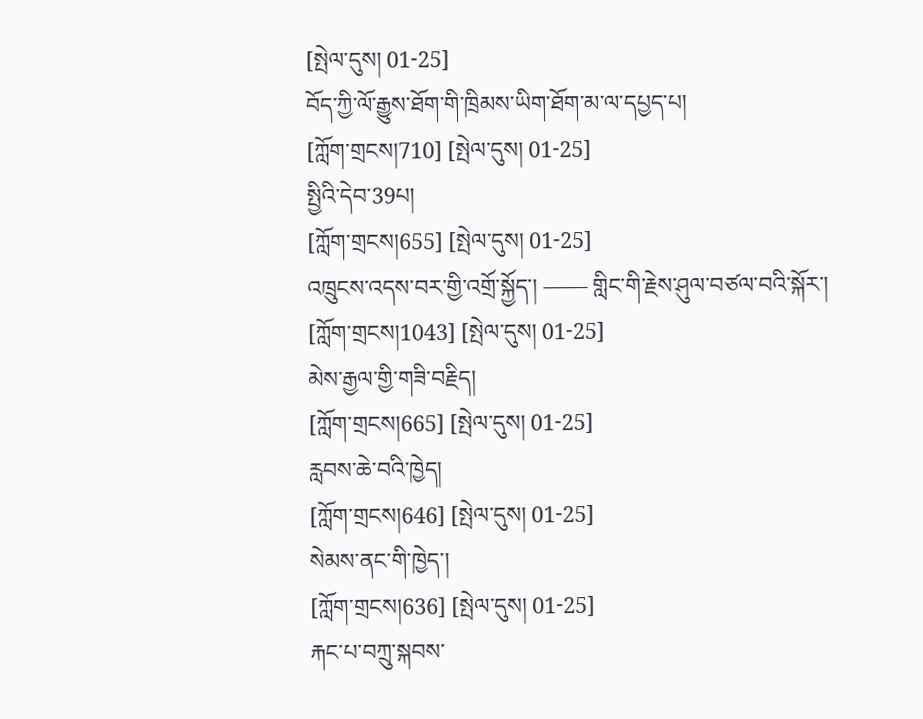[སྤེལ་དུས། 01-25]
བོད་ཀྱི་ལོ་རྒྱུས་ཐོག་གི་ཁྲིམས་ཡིག་ཐོག་མ་ལ་དཔྱད་པ།
[ཀློག་གྲངས།710] [སྤེལ་དུས། 01-25]
སྤྱིའི་དེབ་39པ།
[ཀློག་གྲངས།655] [སྤེལ་དུས། 01-25]
འཁྲུངས་འདས་བར་གྱི་འགྲོ་སྐྱོད་། —— གླིང་གི་རྗེས་ཤུལ་བཙལ་བའི་སྐོར་།
[ཀློག་གྲངས།1043] [སྤེལ་དུས། 01-25]
མེས་རྒྱལ་གྱི་གཟི་བརྗིད།
[ཀློག་གྲངས།665] [སྤེལ་དུས། 01-25]
རླབས་ཆེ་བའི་ཁྱེད།
[ཀློག་གྲངས།646] [སྤེལ་དུས། 01-25]
སེམས་ནང་གི་ཁྱེད་།
[ཀློག་གྲངས།636] [སྤེལ་དུས། 01-25]
རྐང་པ་བཀྲུ་སྐབས་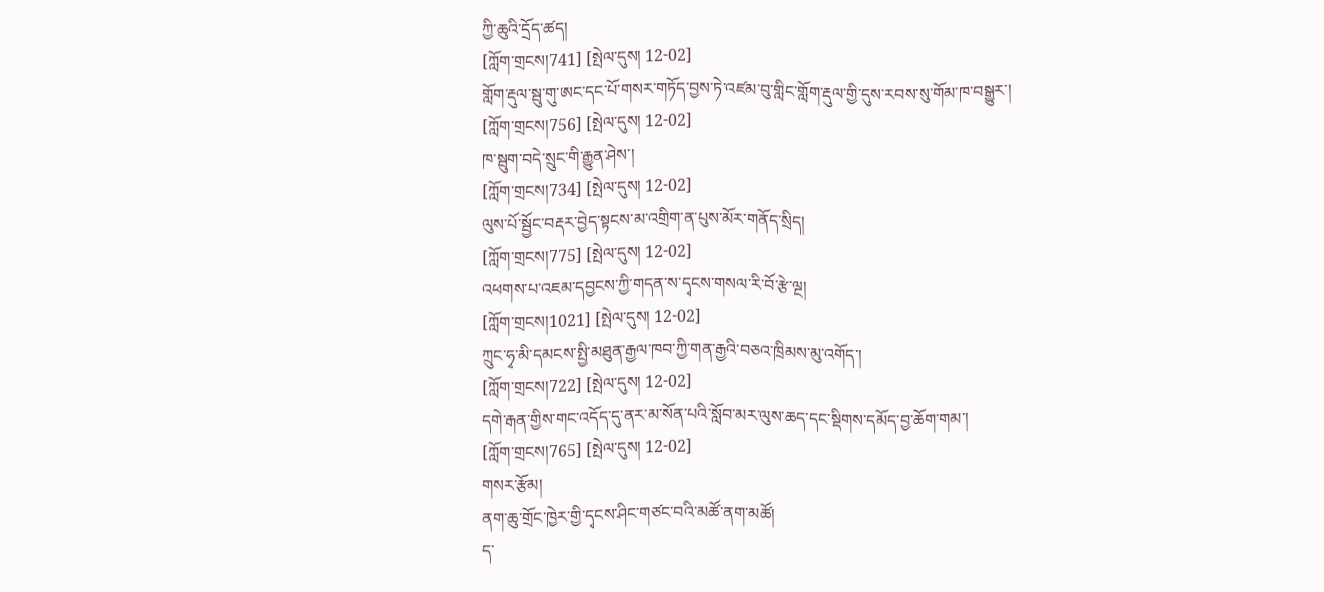ཀྱི་ཆུའི་དྲོད་ཚད།
[ཀློག་གྲངས།741] [སྤེལ་དུས། 12-02]
གློག་རྡུལ་སྦུ་གུ་ཨང་དང་པོ་གསར་གཏོད་བྱས་ཏེ་འཛམ་བུ་གླིང་གློག་རྡུལ་གྱི་དུས་རབས་སུ་གོམ་ཁ་བསྒྱུར་།
[ཀློག་གྲངས།756] [སྤེལ་དུས། 12-02]
ཁ་སྦུག་བདེ་སྲུང་གི་རྒྱུན་ཤེས་།
[ཀློག་གྲངས།734] [སྤེལ་དུས། 12-02]
ལུས་པོ་སྦྱོང་བརྡར་བྱེད་སྟངས་མ་འགྲིག་ན་པུས་མོར་གནོད་སྲིད།
[ཀློག་གྲངས།775] [སྤེལ་དུས། 12-02]
འཕགས་པ་འཇམ་དབྱངས་ཀྱི་གདན་ས་དྭངས་གསལ་རི་བོ་རྩེ་ལྔ།
[ཀློག་གྲངས།1021] [སྤེལ་དུས། 12-02]
ཀྲུང་ཧྭ་མི་དམངས་སྤྱི་མཐུན་རྒྱལ་ཁབ་ཀྱི་གན་རྒྱའི་བཅའ་ཁྲིམས་མུ་འགོད་།
[ཀློག་གྲངས།722] [སྤེལ་དུས། 12-02]
དགེ་རྒན་གྱིས་གང་འདོད་དུ་ནར་མ་སོན་པའི་སློབ་མར་ལུས་ཆད་དང་སྡིགས་དམོད་བྱ་ཆོག་གམ་།
[ཀློག་གྲངས།765] [སྤེལ་དུས། 12-02]
གསར་རྩོམ།
ནག་ཆུ་གྲོང་ཁྱེར་གྱི་དྭངས་ཤིང་གཙང་བའི་མཚོ་ནག་མཚོ།
ད་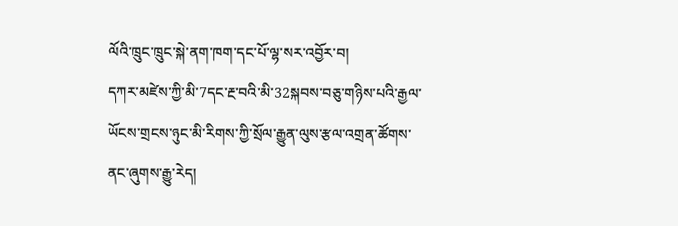ལོའི་ཁྲུང་ཁྲུང་སྐེ་ནག་ཁག་དང་པོ་ལྷ་སར་འབྱོར་བ།
དཀར་མཛེས་ཀྱི་མི་7དང་རྔ་བའི་མི་32སྐབས་བཅུ་གཉིས་པའི་རྒྱལ་ཡོངས་གྲངས་ཉུང་མི་རིགས་ཀྱི་སྲོལ་རྒྱུན་ལུས་རྩལ་འགྲན་ཚོགས་ནང་ཞུགས་རྒྱུ་རེད།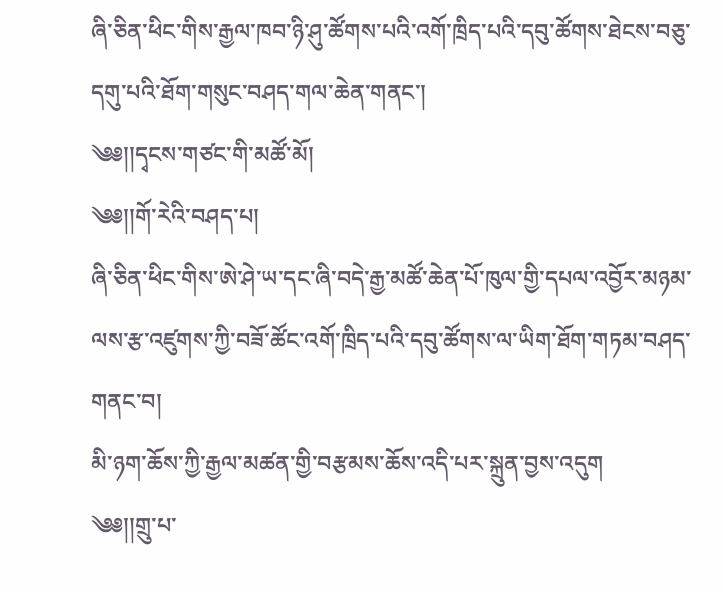ཞི་ཅིན་ཕིང་གིས་རྒྱལ་ཁབ་ཉི་ཤུ་ཚོགས་པའི་འགོ་ཁྲིད་པའི་དབུ་ཚོགས་ཐེངས་བཅུ་དགུ་པའི་ཐོག་གསུང་བཤད་གལ་ཆེན་གནང་།
༄༅།།དྭངས་གཙང་གི་མཚོ་མོ།
༄༅།།གོ་རེའི་བཤད་པ།
ཞི་ཅིན་ཕིང་གིས་ཨེ་ཤེ་ཡ་དང་ཞི་བདེ་རྒྱ་མཚོ་ཆེན་པོ་ཁུལ་གྱི་དཔལ་འབྱོར་མཉམ་ལས་རྩ་འཛུགས་ཀྱི་བཟོ་ཚོང་འགོ་ཁྲིད་པའི་དབུ་ཚོགས་ལ་ཡིག་ཐོག་གཏམ་བཤད་གནང་བ།
མི་ཉག་ཆོས་ཀྱི་རྒྱལ་མཚན་གྱི་བརྩམས་ཆོས་འདི་པར་སྐྲུན་བྱས་འདུག
༄༅།།གྲུ་པ་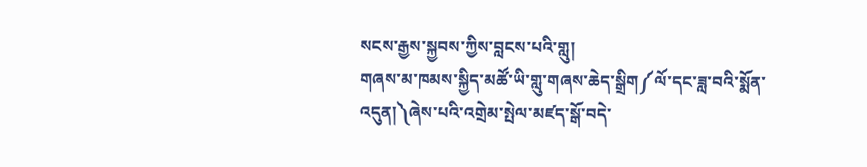སངས་རྒྱས་སྐྱབས་ཀྱིས་བླངས་པའི་གླུ།
གཞས་མ་ཁམས་སྐྱིད་མཚོ་ཡི་གླུ་གཞས་ཆེད་སྒྲིག༼ལོ་དང་ཟླ་བའི་སྨོན་འདུན།༽ཞེས་པའི་འགྲེམ་སྤེལ་མཛད་སྒོ་བདེ་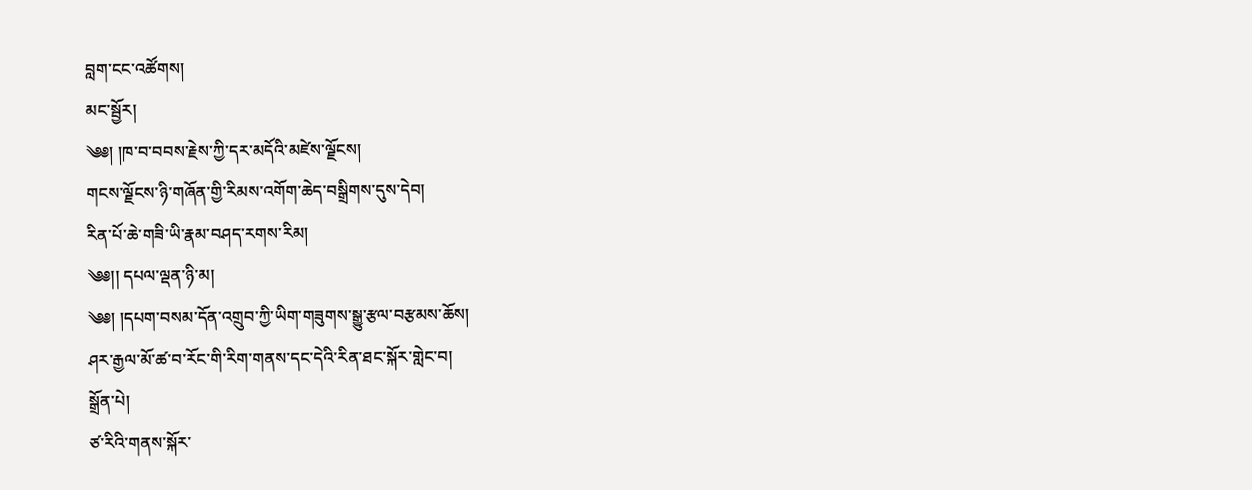བླག་ངང་འཚོགས།
མང་སྦྱོར།
༄༅། །ཁ་བ་བབས་རྗེས་ཀྱི་དར་མདོའི་མཛེས་ལྗོངས།
གངས་ལྗོངས་ཉི་གཞོན་གྱི་རིམས་འགོག་ཆེད་བསྒྲིགས་དུས་དེབ།
རིན་པོ་ཆེ་གཟི་ཡི་རྣམ་བཤད་རགས་རིམ།
༄༅།། དཔལ་ལྡན་ཉི་མ།
༄༅། །དཔག་བསམ་དོན་འགྲུབ་ཀྱི་ཡིག་གཟུགས་སྒྱུ་རྩལ་བརྩམས་ཆོས།
ཤར་རྒྱལ་མོ་ཚ་བ་རོང་གི་རིག་གནས་དང་དེའི་རིན་ཐང་སྐོར་གླེང་བ།
སྒྲོན་པེ།
ཙ་རིའི་གནས་སྐོར་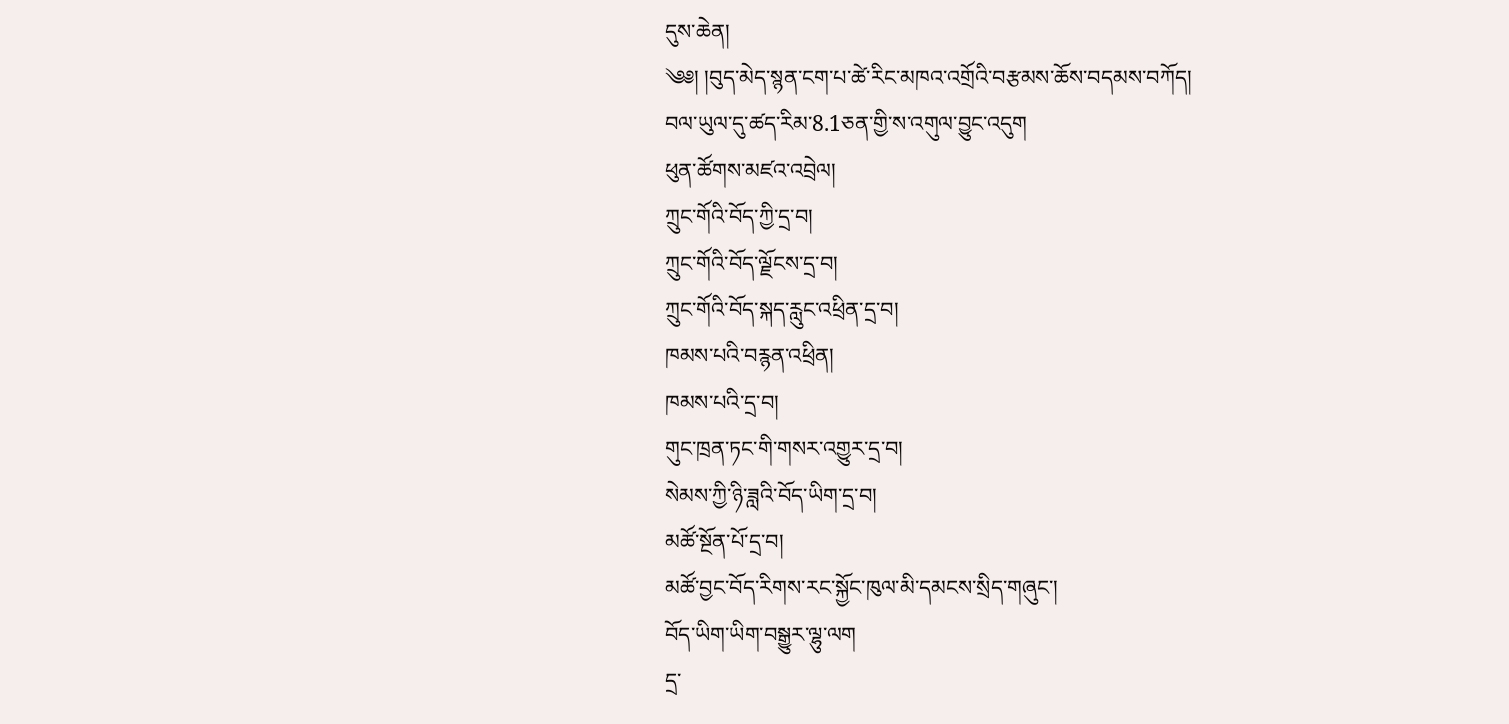དུས་ཆེན།
༄༅། །བུད་མེད་སྙན་ངག་པ་ཚེ་རིང་མཁའ་འགྲོའི་བརྩམས་ཆོས་བདམས་བཀོད།
བལ་ཡུལ་དུ་ཚད་རིམ་8.1ཅན་གྱི་ས་འགུལ་བྱུང་འདུག
ཕུན་ཚོགས་མཛའ་འབྲེལ།
ཀྲུང་གོའི་བོད་ཀྱི་དྲ་བ།
ཀྲུང་གོའི་བོད་ལྗོངས་དྲ་བ།
ཀྲུང་གོའི་བོད་སྐད་རླུང་འཕྲིན་དྲ་བ།
ཁམས་པའི་བརྙན་འཕྲིན།
ཁམས་པའི་དྲ་བ།
གུང་ཁྲན་ཏང་གི་གསར་འགྱུར་དྲ་བ།
སེམས་ཀྱི་ཉི་ཟླའི་བོད་ཡིག་དྲ་བ།
མཚོ་སྔོན་པོ་དྲ་བ།
མཚོ་བྱང་བོད་རིགས་རང་སྐྱོང་ཁུལ་མི་དམངས་སྲིད་གཞུང་།
བོད་ཡིག་ཡིག་བསྒྱུར་ལྷུ་ལག
དྲ་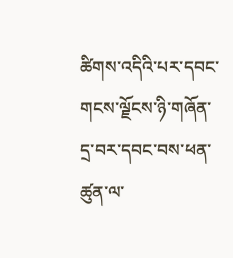ཚིགས་འདིའི་པར་དབང་གངས་ལྗོངས་ཉི་གཞོན་དྲ་བར་དབང་བས་ཕན་ཚུན་ལ་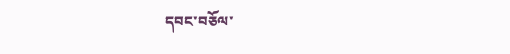དབང་བཅོལ་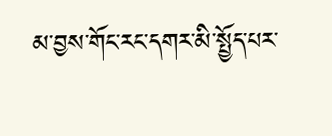མ་བྱས་གོང་རང་དགར་མི་སྤྱོད་པར་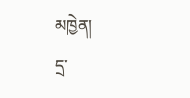མཁྱེན།
དྲ་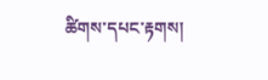ཚིགས་དཔང་རྟགས།